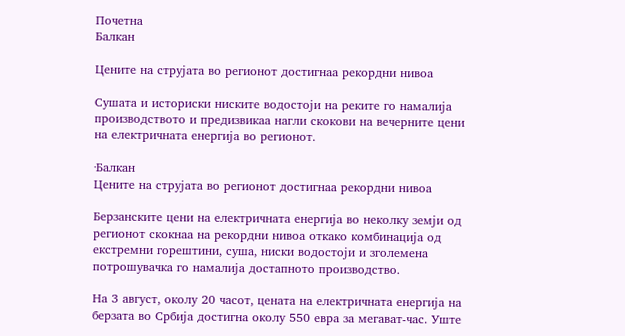Почетна
Балкан

Цените на струјата во регионот достигнаа рекордни нивоа

Сушата и историски ниските водостоји на реките го намалија производството и предизвикаа нагли скокови на вечерните цени на електричната енергија во регионот.

·Балкан
Цените на струјата во регионот достигнаа рекордни нивоа

Берзанските цени на електричната енергија во неколку земји од регионот скокнаа на рекордни нивоа откако комбинација од екстремни горештини, суша, ниски водостоји и зголемена потрошувачка го намалија достапното производство.

На 3 август, околу 20 часот, цената на електричната енергија на берзата во Србија достигна околу 550 евра за мегават-час. Уште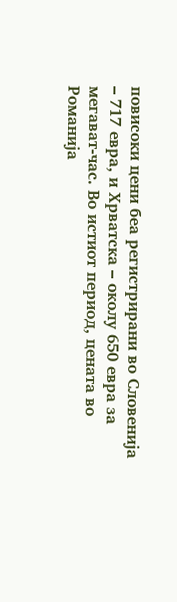повисоки цени беа регистрирани во Словенија – 717 евра, и Хрватска – околу 650 евра за мегават-час. Во истиот период, цената во Романија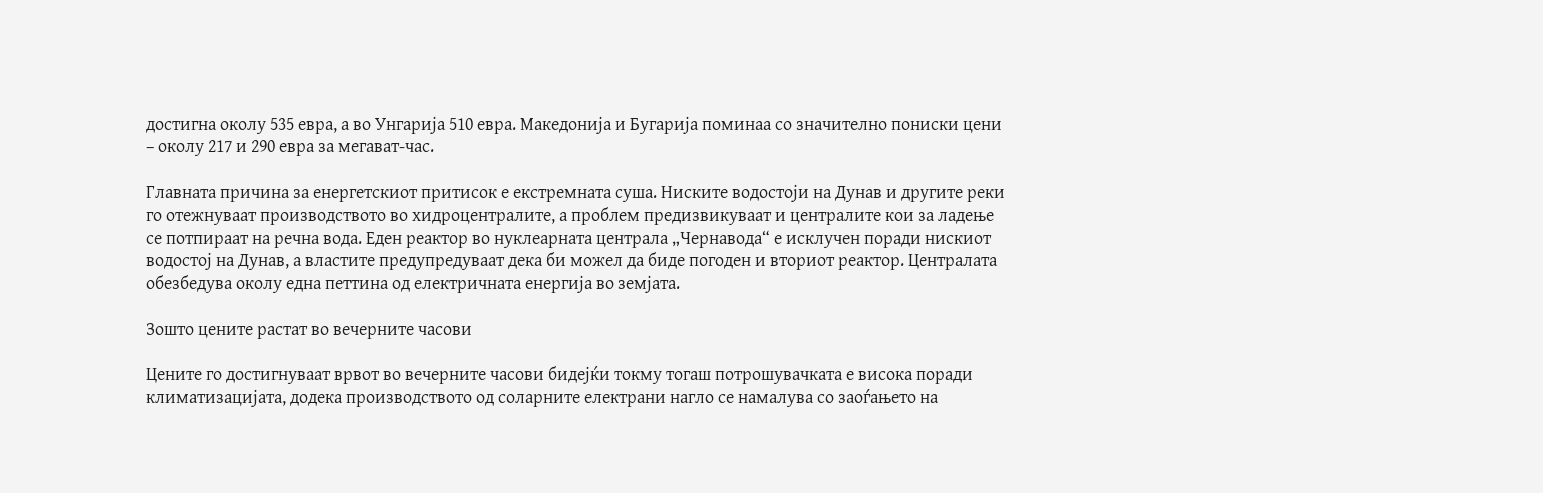достигна околу 535 евра, а во Унгарија 510 евра. Македонија и Бугарија поминаа со значително пониски цени – околу 217 и 290 евра за мегават-час.

Главната причина за енергетскиот притисок е екстремната суша. Ниските водостоји на Дунав и другите реки го отежнуваат производството во хидроцентралите, а проблем предизвикуваат и централите кои за ладење се потпираат на речна вода. Еден реактор во нуклеарната централа „Чернавода“ е исклучен поради нискиот водостој на Дунав, а властите предупредуваат дека би можел да биде погоден и вториот реактор. Централата обезбедува околу една петтина од електричната енергија во земјата.

Зошто цените растат во вечерните часови

Цените го достигнуваат врвот во вечерните часови бидејќи токму тогаш потрошувачката е висока поради климатизацијата, додека производството од соларните електрани нагло се намалува со заоѓањето на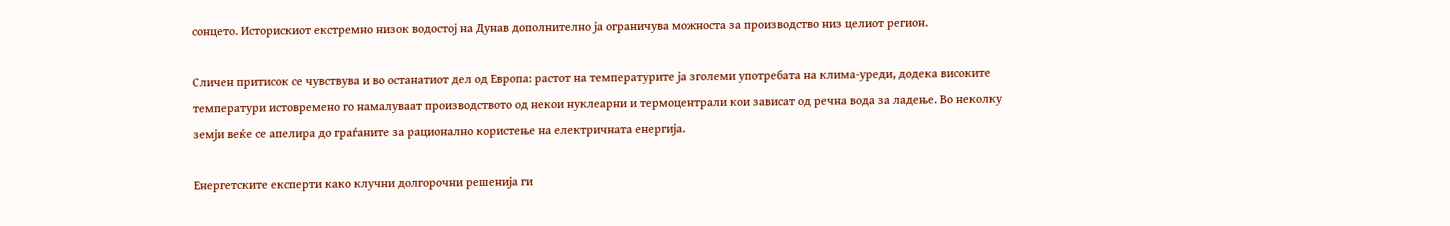сонцето. Историскиот екстремно низок водостој на Дунав дополнително ја ограничува можноста за производство низ целиот регион.

Сличен притисок се чувствува и во останатиот дел од Европа: растот на температурите ја зголеми употребата на клима-уреди, додека високите температури истовремено го намалуваат производството од некои нуклеарни и термоцентрали кои зависат од речна вода за ладење. Во неколку земји веќе се апелира до граѓаните за рационално користење на електричната енергија.

Енергетските експерти како клучни долгорочни решенија ги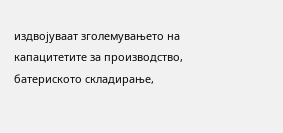издвојуваат зголемувањето на капацитетите за производство, батериското складирање,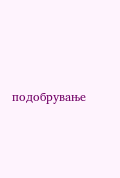подобрување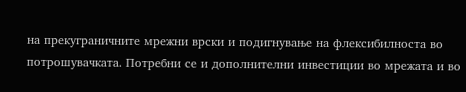на прекуграничните мрежни врски и подигнување на флексибилноста во потрошувачката. Потребни се и дополнителни инвестиции во мрежата и во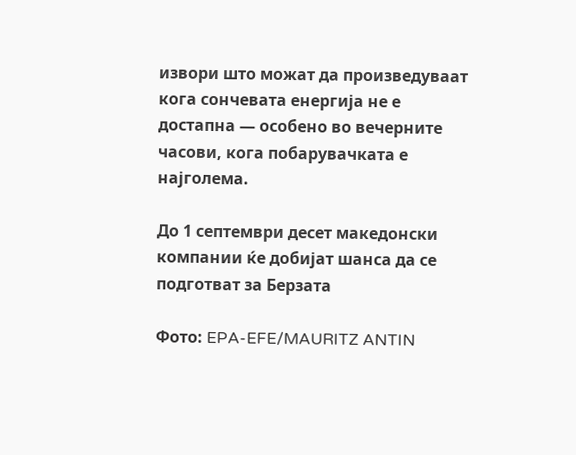извори што можат да произведуваат кога сончевата енергија не е достапна — особено во вечерните часови, кога побарувачката е најголема.

До 1 септември десет македонски компании ќе добијат шанса да се подготват за Берзата

Фото: EPA-EFE/MAURITZ ANTIN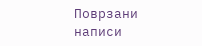Поврзани написи